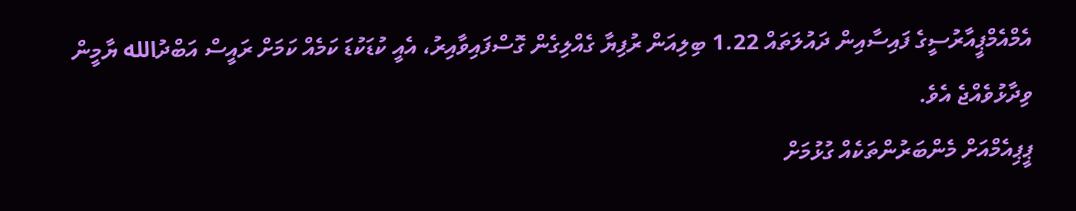އެމްއެމްޕީއާރުސީގެ ފައިސާއިން ދައުލަތައް 1.22 ބިލިއަން ރުފިޔާ ގެއްލިގެން ގޮސްފައިވާއިރު، އެއީ ކުޑަކުޑަ ކަމެއް ކަމަށް ރައީސް އަބްދުالله ޔާމީން ވިދާޅުވެއްޖެ އެވެ.
ޕީޕިއެމްއަށް މެންބަރުންތަކެއް ގުޅުމަށް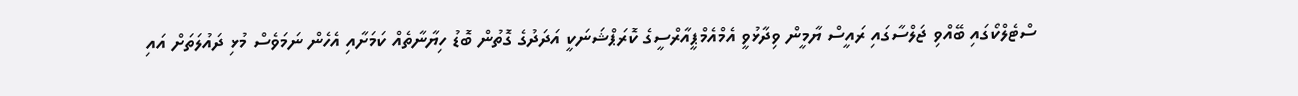ސްޓެލްކޯގައި ބޭއްވި ޖަލްސާގައި ރައީސް ޔާމީން ވިދާޅުވީ އެމްއެމްޕީއާރްސީގެ ކޮރަޕްޝަނަކީ އަދަދުގެ ގޮތުން ބޮޑު ހިޔާނާތެއް ކަމަށާއި އެހެން ނަމަވެސް މުޅި ދައުލަތަށް އައި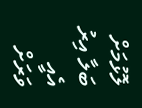ލޮޅުމަށް ބަލާ އިރު އެއީ ވަރަށް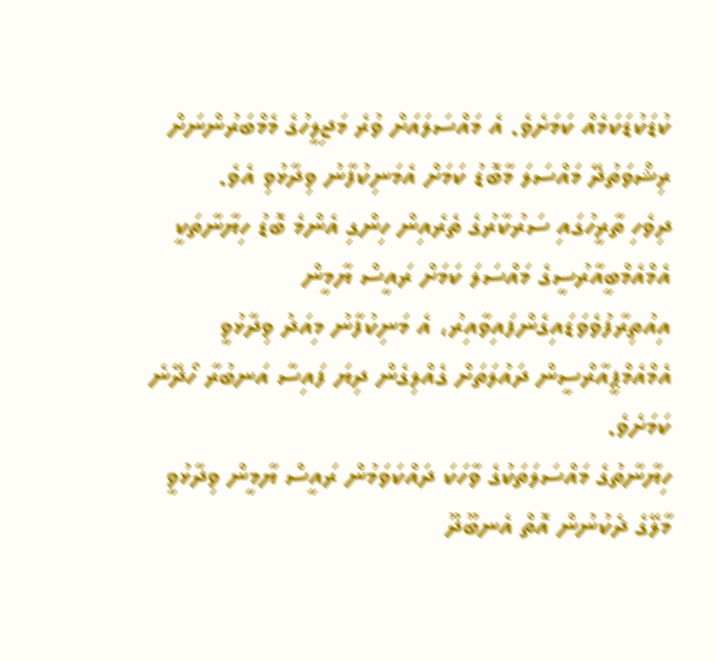ކުޑަކުޑަކަމެއް ކަމަށެވެ. އެ މައްސަލައަށް ވުރެ މަޖިލީހުގެ މެމްބަރުންނަށް ރިޝްވަތުދޭ މައްސަލަ މާބޮޑު ކަމަށް އެމަނިކުފާނު ވިދާޅުވި އެވެ.
ދިވެހި ތާރީހުގައި ސަރުކާރުގެ ތެރެއިން ހިންގި އެންމެ ބޮޑު ހިޔާނާތަކީ އެމްއެމްބީއާރުސީގެ މައްސަލަ ކަމަށް ރައީސް ޔާމީން އިއުތިރާފުވެވަޑައިގެންފައިވާއިރު، އެ މަނިކުފާނު މިއަދު ވިދާޅުވީ އެމްއެމްޕީއާރްސީން ދައުލަތަށް ގެއްލިގެން ދިޔަ ފައިސާ އަނބުރާ ހޯދޭނެ ކަމަށެވެ.
ހިޔާނާތުގެ މައްސަލަތަކުގެ ވާހަކަ ދައްކަވަމުން ރައީސް ޔާމީން ވިދާޅުވީ މާލޭގެ ދެކުނުން އޮތް އެނބޫދޫ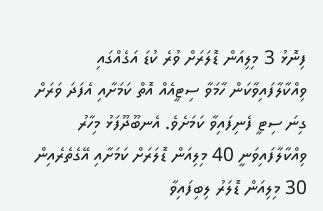ފިނޮޅު 3 މިލިއަން ޑޮލަރަށް ވުރެ ކުޑަ އަގެއްގައި ވިއްކާލާފައިވާކަން ހާމަވާ ސިޓީއެއް އޮތް ކަމަށާއި އެފަދަ ވަރަށް ގިނަ ސިޓީ ފެނިފައިވާ ކަމަށެވެ. އެނބޫދޫފަޅު މިހާރު ވިއްކާލާފައިވަނީ 40 މިލިއަން ޑޮލަރަށް ކަމަށާއި އޭގެތެރެއިން 30 މިލިއަން ޑޮލަރު ލިބިފައިވާ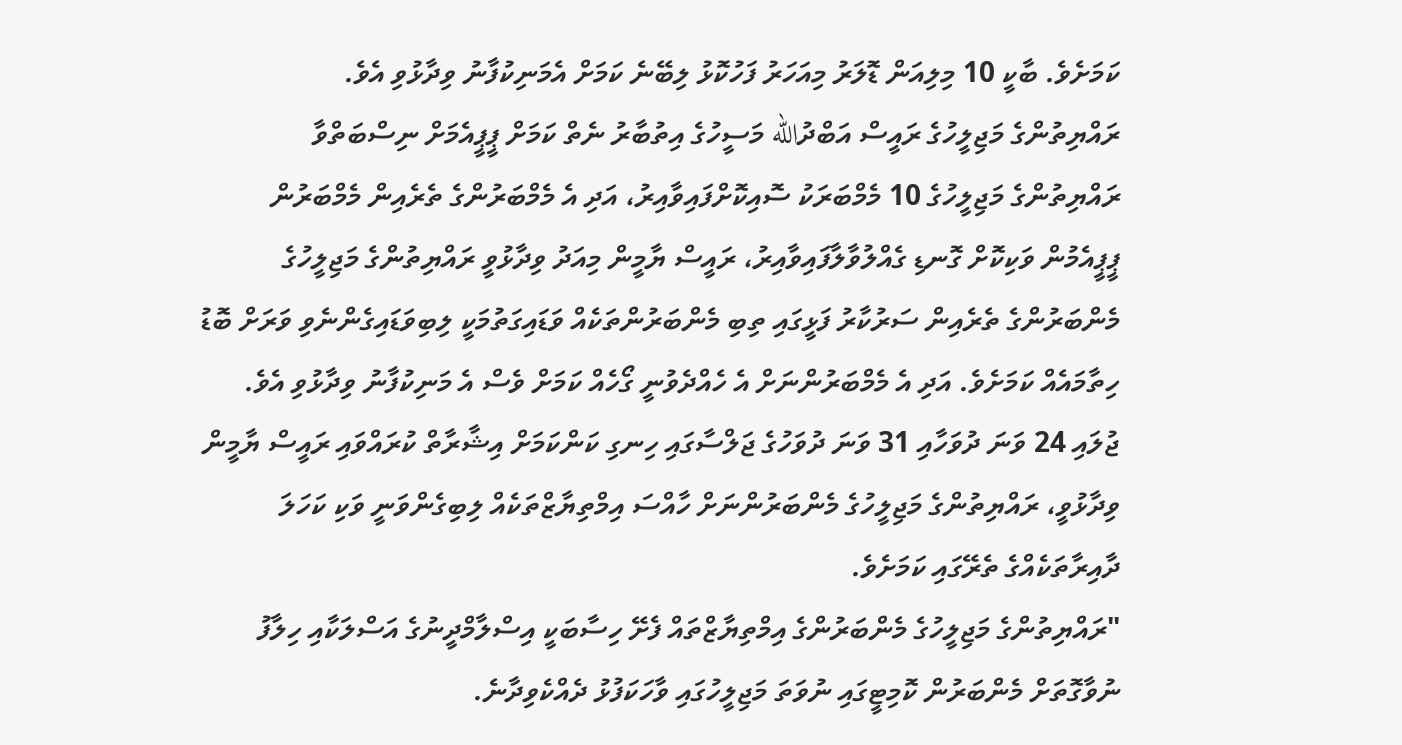ކަމަށެވެ. ބާކީ 10 މިލިއަން ޑޮލަރު މިއަހަރު ފަހުކޮޅު ލިބޭނެ ކަމަށް އެމަނިކުފާނު ވިދާޅުވި އެވެ.
ރައްޔިތުންގެ މަޖިލީހުގެ ރައީސް އަބްދުالله މަސީހުގެ އިތުބާރު ނެތް ކަމަށް ޕީޕީއެމަށް ނިސްބަތްވާ ރައްޔިތުންގެ މަޖިލީހުގެ 10 މެމްބަރަކު ސޮއިކޮށްފައިވާއިރު، އަދި އެ މެމްބަރުންގެ ތެރެއިން މެމްބަރުން ޕީޕީއެމުން ވަކިކޮށް ގޮނޑި ގެއްލުވާލާފައިވާއިރު، ރައީސް ޔާމީން މިއަދު ވިދާޅުވީ ރައްޔިތުންގެ މަޖިލީހުގެ މެންބަރުންގެ ތެރެއިން ސަރުކާރު ފަޅީގައި ތިބި މެންބަރުންތަކެއް ވަޑައިގަތުމަކީ ލިބިވަޑައިގެންނެވި ވަރަށް ބޮޑު ހިތާމައެއް ކަމަށެވެ. އަދި އެ މެމްބަރުންނަށް އެ ހެއްދެވުނީ ގޯހެއް ކަމަށް ވެސް އެ މަނިކުފާނު ވިދާޅުވި އެވެ.
ޖުލައި 24 ވަނަ ދުވަހާއި 31 ވަނަ ދުވަހުގެ ޖަލްސާގައި ހިނގި ކަންކަމަށް އިޝާރާތް ކުރައްވައި ރައީސް ޔާމީން ވިދާޅުވީ، ރައްޔިތުންގެ މަޖިލީހުގެ މެންބަރުންނަށް ހާއްސަ އިމްތިޔާޒްތަކެއް ލިބިގެންވަނީ ވަކި ކަހަލަ ދާއިރާތަކެއްގެ ތެރޭގައި ކަމަށެވެ.
"ރައްޔިތުންގެ މަޖިލީހުގެ މެންބަރުންގެ އިމްތިޔާޒްތައް ފެށޭ ހިސާބަކީ އިސްލާމްދީނުގެ އަސްލަކާއި ހިލާފު ނުވާގޮތަށް މެންބަރުން ކޮމިޓީގައި ނުވަތަ މަޖިލީހުގައި ވާހަކަފުޅު ދެއްކެވިދާނެ.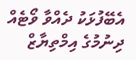އެބޭފުޅަކު ދެއްވާ ވޯޓެއް ދިނުމުގެ އިމްތިޔާޒް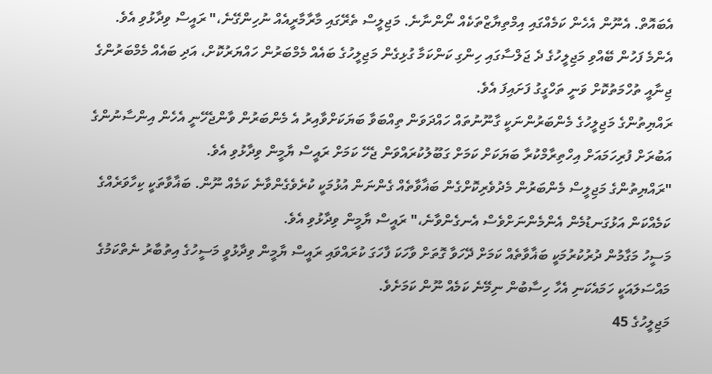އެބައޮތް. އެނޫން އެހެން ކަމެއްގައި އިމްތިޔާޒްތަކެއް ނޯންނާނެ. މަޖިލީސް ތެރޭގައި މާރާމާރީއެއް ނުހިންގޭނެ،" ރައީސް ވިދާޅުވި އެވެ.
އެންމެ ފަހުން ބޭއްވި މަޖިލީހުގެ ދެ ޖަލްސާގައި ހިންގި ކަންކަމާ ގުޅިގެން މަޖިލީހުގެ ބައެއް މެމްބަރުން ހައްޔަރުކޮށް، އަދި ބައެއް މެމްބަރުންގެ ޖިނާއީ ތުހްމަތުކޮށް ވަނީ ތަހްގީގު ފަށައިފަ އެވެ.
ރައްޔިތުންގެ މަޖިލީހުގެ މެންބަރުންނަކީ ގާނޫނުތައް ހައްދަވަން ތިއްބަވާ ބަޔަކަށްވާއިރު އެ މެންބަރުން ވާންޖެހޭނީ އެހެން އިންސާނުންގެ އަބުރަށް ފުރިހަމައަށް އިހްތިރާމްކުރާ ބަޔަކަށް ކަމަށް ގަބޫލުކުރައްވަން ޖެހޭ ކަމަށް ރައީސް ޔާމީން ވިދާޅުވި އެވެ.
"ރައްޔިތުންގެ މަޖިލީސް މެންބަރުން މެދުވެރިކޮށްގެން ބަޣާވާތެއް ގެންނަން އުޅުމަކީ ކުރެވެގެންވާނެ ކަމެއް ނޫން. ބަޣާވާތަކީ ކިހާވަރެއްގެ ކަމެއްކަން އަޅުގަނޑުމެން އެންމެންނަށްވެސް އެނގެންވާނެ،" ރައީސް ޔާމީން ވިދާޅުވި އެވެ.
މަސީހު މަގާމުން ދުރުކުރުމަކީ ބަޣާވާތެއް ކަމަށް ދޭހަވާ ގޮތަށް ވާހަކަ ފާހަގަ ކުރައްވައި ރައީސް ޔާމީން ވިދާޅުވީ މަސީހުގެ އިތުބާރު ނެތްކަމުގެ މައްސަލައަކީ ހަމައެކަނި އެހާ ހިސާބުން ނިމޭނެ ކަމެއް ނޫން ކަމަށެވެ.
މަޖިލީހުގެ 45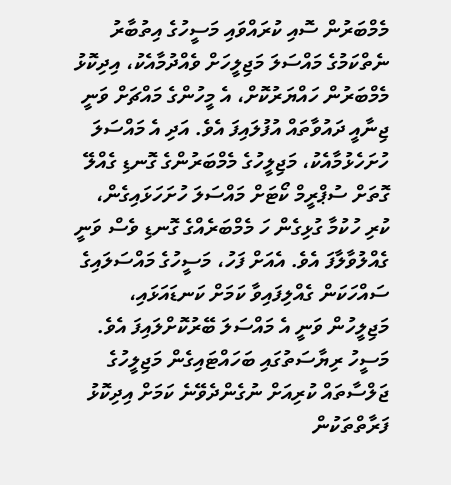މެމްބަރުން ސޮއި ކުރައްވައި މަސީހުގެ އިތުބާރު ނެތްކަމުގެ މައްސަލަ މަޖިލީހަށް ވެއްދުމާއެކު، އިދިކޮޅު މެމްބަރުން ހައްޔަރުކޮށް، އެ މީހުންގެ މައްޗަށް ވަނީ ޖިނާއީ ދައުވާތައް އުފުލައިފަ އެވެ. އަދި އެ މައްސަލަ ހުށަހެޅުމާއެކު، މަޖިލީހުގެ މެމްބަރުންގެ ގޮނޑި ގެއްލޭ ގޮތަށް ސުޕްރީމް ކޯޓަށް މައްސަލަ ހުށަހަޅައިގެން، ކުރި ހުކުމާ ގުޅިގެން ހަ މެމްބަރެއްގެ ގޮނޑި ވެސް ވަނީ ގެއްލުވާލާފަ އެވެ. އެއަށް ފަހު، މަސީހުގެ މައްސަލައިގެ ސައްހަކަން ގެއްލިފައިވާ ކަމަށް ކަނޑައަޅައި، މަޖިލީހުން ވަނީ އެ މައްސަލަ ބޭރުކޮށްލައިފަ އެވެ.
މަސީހު ރިޔާސަތުގައި ބަހައްޓައިގެން މަޖިލީހުގެ ޖަލްސާތައް ކުރިއަށް ނުގެންދެވޭނެ ކަމަށް އިދިކޮޅު ފަރާތްތަކުން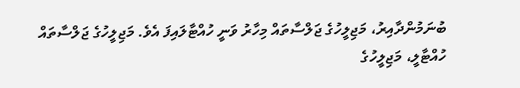ބުނަމުންދާއިރު، މަޖިލީހުގެ ޖަލްސާތައް މިހާރު ވަނީ ހުއްޓާލައިފަ އެވެ. މަޖިލީހުގެ ޖަލްސާތައް ހުއްޓާލީ، މަޖިލީހުގެ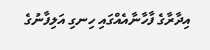އިދާރާގެ ފާހާނާއެއްގައި ހިނގި އަލިފާނުގެ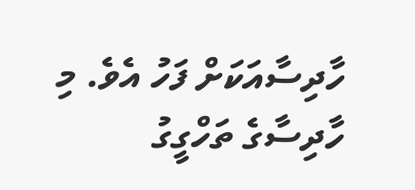ހާދިސާއަކަށް ފަހު އެވެ. މި ހާދިސާގެ ތަހްގީގު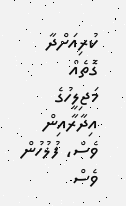ކުރިއަށްދާ ގޮތެއް މަޖިލީހުގެ އިދާރާއިން ވެސް، ފުލުހުން ވެސް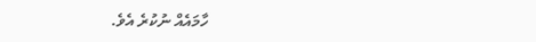ހާމައެއް ނުކުރެ އެވެ.